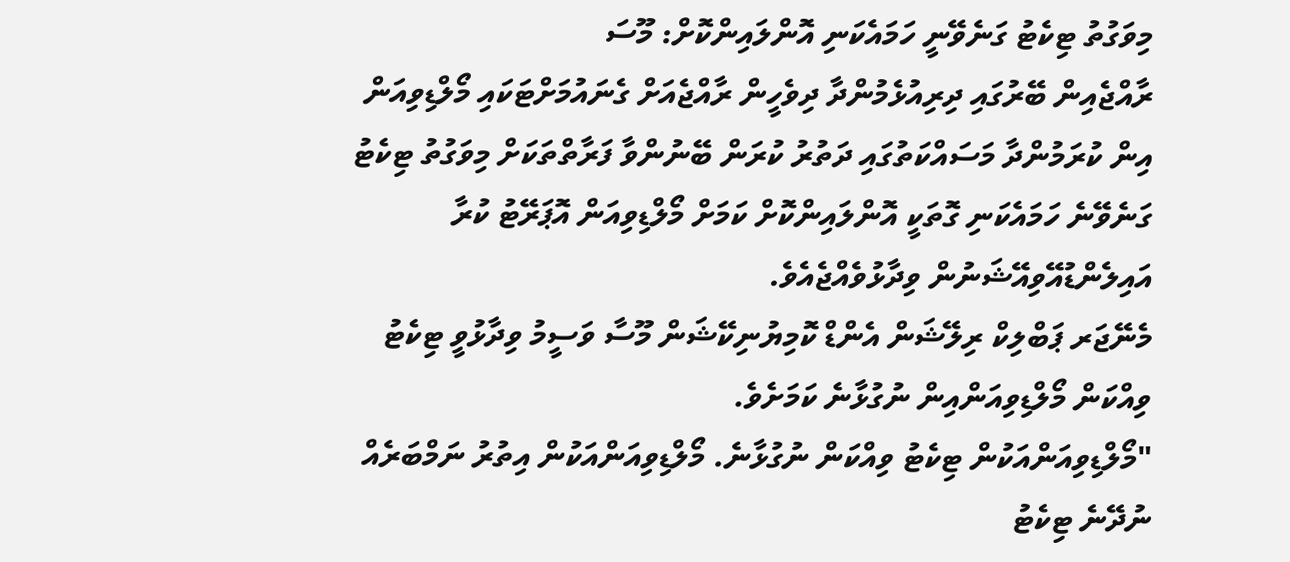މިވަގުތު ޓިކެޓު ގަނެވޭނީ ހަމައެކަނި އޮންލައިންކޮށް: މޫސަ
ރާއްޖެއިން ބޭރުގައި ދިރިއުޅެމުންދާ ދިވެހީން ރާއްޖެއަށް ގެނައުމަށްޓަކައި މޯލްޑިވިއަން އިން ކުރަމުންދާ މަސައްކަތުގައި ދަތުރު ކުރަން ބޭނުންވާ ފަރާތްތަކަށް މިވަގުތު ޓިކެޓު ގަނެވޭނެ ހަމައެކަނި ގޮތަކީ އޮންލައިންކޮށް ކަމަށް މޯލްޑިވިއަން އޮޕަރޭޓު ކުރާ އައިލެންޑުއޭވިއޭޝަނުން ވިދާޅުވެއްޖެއެވެ.
މެނޭޖަރ ޕަބްލިކް ރިލޭޝަން އެންޑް ކޮމިޔުނިކޭޝަން މޫސާ ވަސީމު ވިދާޅުވީ ޓިކެޓު ވިއްކަން މޯލްޑިވިއަންއިން ނުގުޅާނެ ކަމަށެވެ.
"މޯލްޑިވިއަންއަކުން ޓިކެޓު ވިއްކަން ނުގުޅާނެ. މޯލްޑިވިއަންއަކުން އިތުރު ނަމްބަރެއް ނުދޭނެ ޓިކެޓު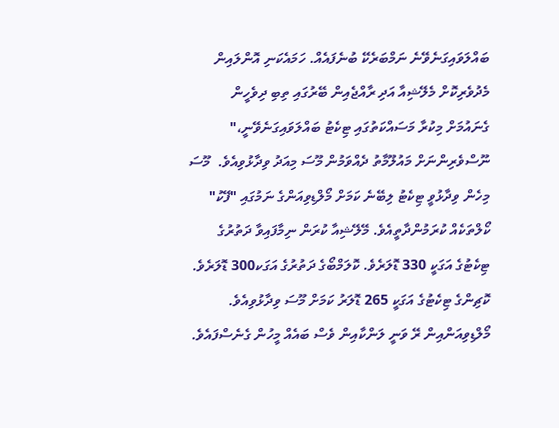ބައްލަވައިގަނެވޭނެ ނަމްބަރެކޭ ބުނެފައެއް. ހަމައެކަނި އޮންލައިން މެދުވެރިކޮށް މެލޭޝިއާ އަދި ރާއްޖެއިން ބޭރުގައި ތިބި ދިވެހީން ގެނައުމަށް މިކުރާ މަސައްކަތުގައި ޓިކެޓު ބައްލަވައިގަނެވޭނީ،" ނޫސްވެރިންނަށް މައުލޫމާތު ދެއްވަމުން މޫސަ މިއަދު ވިދާޅުވިއެވެ.  މޫސަ މިހެން ވިދާޅުވީ ޓިކެޓު ލިބޭނެ ކަމަށް މޯލްޑިވިއަންގެ ނަމުގައި "ފޭކު" ކޯލްތަކެއް ކުރަމުންދާތީއެވެ. މޭލޭޝިއާ ކުރަން ނިމާފައިވާ ދަތުރުގެ ޓިކެޓުގެ އަގަކީ 330 ޑޮލަރެވެ. ކޮލަމްބޯގެ ދަތުރުގެ އަގަކ300 ޑޮލަރެވެ. ކޮޗިންގެ ޓިކެޓުގެ އަގަކީ 265 ޑޮލަރު ކަމަށް މޫސަ ވިދާޅުވިއެވެ.
މޯލްޑިވިއަންއިން ރޭ ވަނީ ލަންކާއިން ވެސް ބައެއް މީހުން ގެނެސްފައެވެ.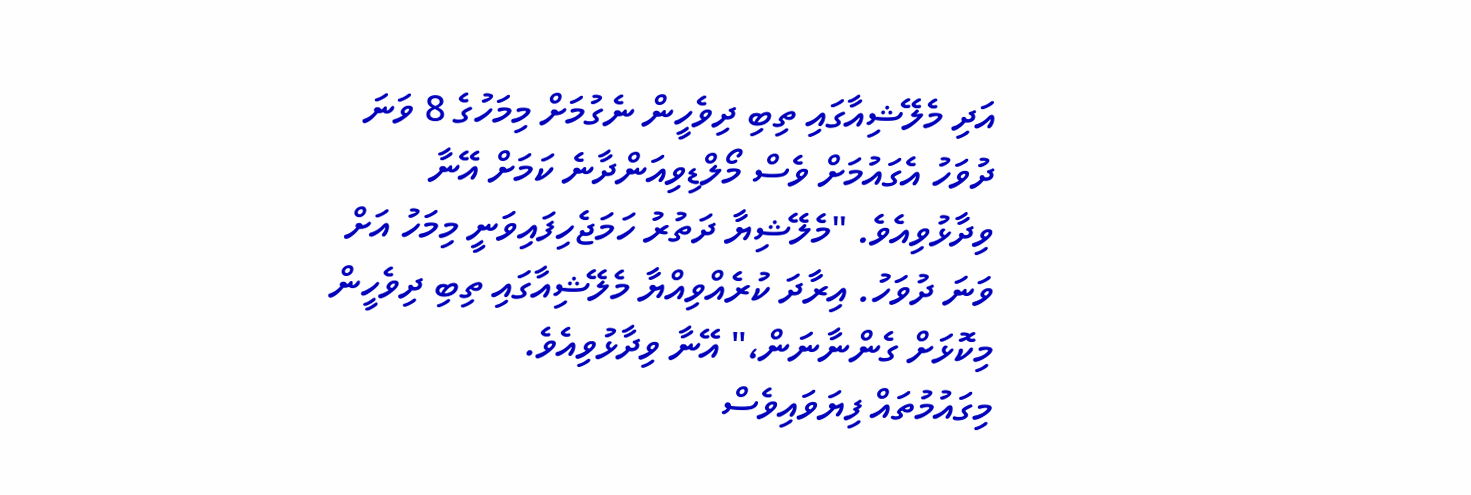އަދި މެލޭޝިއާގައި ތިބި ދިވެހީން ނެގުމަށް މިމަހުގެ 8 ވަނަ ދުވަހު އެގައުމަށް ވެސް މޯލްޑިވިއަންދާނެ ކަމަށް އޭނާ ވިދާޅުވިއެވެ. "މެލޭޝިޔާ ދަތުރު ހަމަޖެހިފައިވަނީ މިމަހު އަށް ވަނަ ދުވަހު. އިރާދަ ކުރެއްވިއްޔާ މެލޭޝިއާގައި ތިބި ދިވެހީން މިކޮޅަށް ގެންނާނަން،" އޭނާ ވިދާޅުވިއެވެ.
މިގައުމުތައް ފިޔަވައިވެސް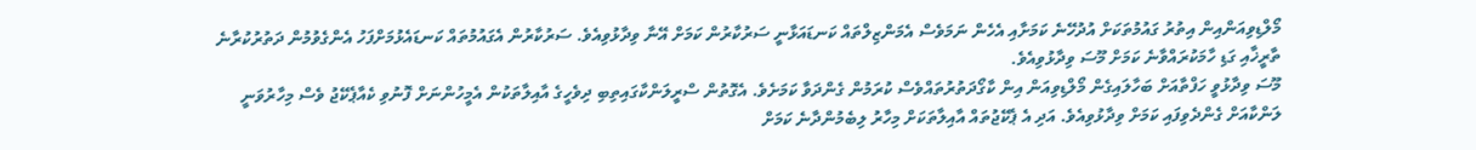މޯލްޑިވިއަންއިން އިތުރު ގައުމުތަކަށް އުދުހޭނެ ކަމަށާއި އެހެން ނަމަވެސް އެމަންޒިލްތައް ކަނޑައަޅާނީ ސަރުކާރުން ކަމަށް އޭނާ ވިދާޅުވިއެވެ. ސަރުކާރުން އެގައުމުތައް ކަނޑައެޅުމަށްފަހު އެންގެވުމުން ދަތުރުކުރާނެ ތާރީޚާއި ގަޑި ހާމަކުރައްވާނެ ކަމަށް މޫސަ ވިދާޅުވިއެވެ.
މޫސަ ވިދާޅުވީ ހަފްތާއަށް ބަހާލައިގެން މޯލްޑިވިއަން އިން ކާގޯދަތުރުތައްވެސް ކުރަމުން ގެންދަވާ ކަމަށެވެ. އެގޮތުން ސްރީލަންކާގައިތިބި ދިވެހީގެ އާއިލާތަކުން އެމީހުންނަށް ފޮނުވި ކެއާޕެކޭޖު ވެސް މިހާރުވަނީ ލަންކާއަށް ގެންދެވިފައި ކަމަށް ވިދާޅުވިއެވެ. އަދި އެ ޕެކޭޖުތައް އާއިލާތަކަށް މިހާރު ލިބެމުންދާނެ ކަމަށް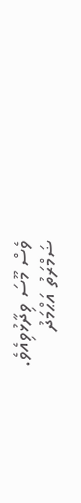ވެސް މޫސަ ވިދާޅުވިއެވެ.
ޟަމްރަތު އަޙްމަދު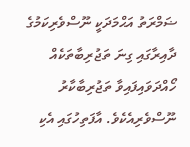ޟަމްރަތު އަޙްމަދަކީ ނޫސްވެރިކަމުގެ ދާއިރާގައި ގިނަ ތަޖުރިބާތަކެއް ހޯއްދަވައިފައިވާ ތަޖުރިބާކާރު ނޫސްވެރިއެކެވެ. އާފަތިހުގައި އެކި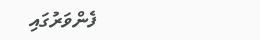ފެންވަރުގައި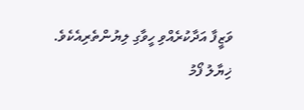ވަޒީފާ އަދާކުރެއްވި ހީވާގި ލިޔުންތެރިއެކެވެ.
ޚިޔާލު ފޯމު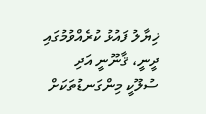ޚިޔާލު ފައުޅު ކުރެއްވުމުގައި ދީނީ، ޤާނޫނީ އަދި ސުލޫކީ މިންގަނޑުތަކަށް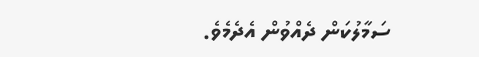ސަމާލުކަން ދެއްވުން އެދެމެވެ.